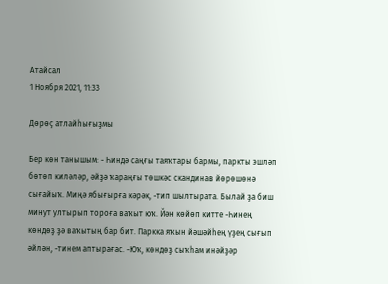Атайсал
1 Ноября 2021, 11:33

Дөрөҫ атлайһығыҙмы

Бер көн танышым: - Һиндә саңғы таяҡтары бармы, паркты эшләп бөтөп киләләр, әйҙә ҡараңғы төшкәс скандинав йөрөшөнә сығайыҡ. Миңә ябығырға кәрәк, -тип шылтырата. Былай ҙа биш минут ултырып тороға ваҡыт юҡ. Йән көйөп китте -Һинең көндөҙ ҙә ваҡытың бар бит. Паркка яҡын йәшәйһең үҙең сығып әйлән, -тинем аптырағас. -Юҡ, көндөҙ сыҡһам инәйҙәр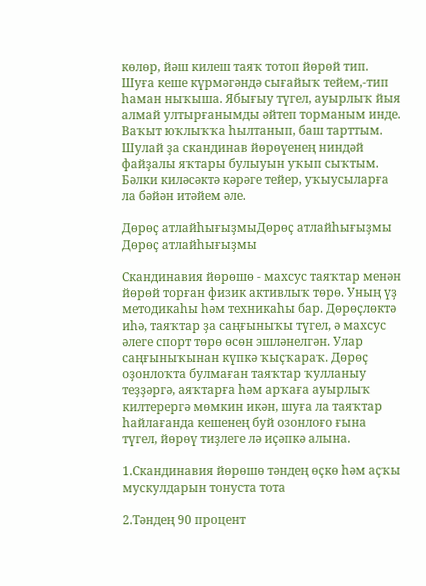көлөр, йәш килеш таяҡ тотоп йөрөй тип. Шуға кеше күрмәгәндә сығайыҡ тейем,-тип һаман ныҡыша. Ябығыу түгел, ауырлыҡ йыя алмай ултырғанымды әйтеп торманым инде. Ваҡыт юҡлыҡҡа һылтанып, баш тарттым. Шулай ҙа скандинав йөрөүенең ниндәй файҙалы яҡтары булыуын уҡып сыҡтым. Бәлки киләсәктә кәрәге тейер, уҡыусыларға ла бәйән итәйем әле.

Дөрөҫ атлайһығыҙмыДөрөҫ атлайһығыҙмы
Дөрөҫ атлайһығыҙмы

Скандинавия йөрөшө - махсус таяҡтар менән йөрөй торған физик активлыҡ төрө. Уның үҙ методикаһы һәм техникаһы бар. Дөрөҫлөктә иһә, таяҡтар ҙа саңғыныҡы түгел, ә махсус әлеге спорт төрө өсөн эшләнелгән. Улар саңғыныҡынан күпкә ҡыҫҡараҡ. Дөрөҫ оҙонлоҡта булмаған таяҡтар ҡулланыу теҙҙәргә, аяҡтарға һәм арҡаға ауырлыҡ килтерергә мөмкин икән, шуға ла таяҡтар һайлағанда кешенең буй озонлоғо ғына түгел, йөрөү тиҙлеге лә иҫәпкә алына.

1.Скандинавия йөрөшө тәндең өҫкө һәм аҫҡы мускулдарын тонуста тота

2.Тәндең 90 процент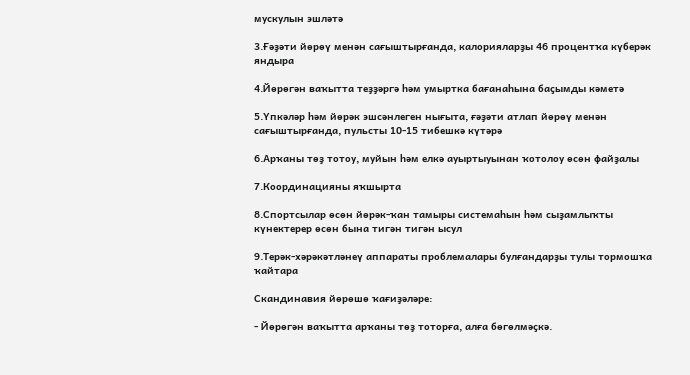мускулын эшләтә

3.Ғәҙәти йөрөү менән сағыштырғанда, калорияларҙы 46 процентҡа күберәк яндыра

4.Йөрөгән ваҡытта теҙҙәргә һәм умыртка бағанаһына баҫымды кәметә

5.Үпкәләр һәм йөрәк эшсәнлеген нығыта, ғәҙәти атлап йөрөү менән сағыштырғанда, пульсты 10-15 тибешкә күтәрә

6.Арҡаны төҙ тотоу, муйын һәм елкә ауыртыуынан ҡотолоу өсөн файҙалы

7.Координацияны яҡшырта

8.Спортсылар өсөн йөрәк-ҡан тамыры системаһын һәм сыҙамлыҡты күнектерер өсөн бына тигән тигән ысул

9.Терәк-хәрәкәтләнеү аппараты проблемалары булғандарҙы тулы тормошҡа ҡайтара

Скандинавия йөрөшө ҡағиҙәләре:

- Йөрөгән ваҡытта арҡаны төҙ тоторға, алға бөгөлмәҫкә.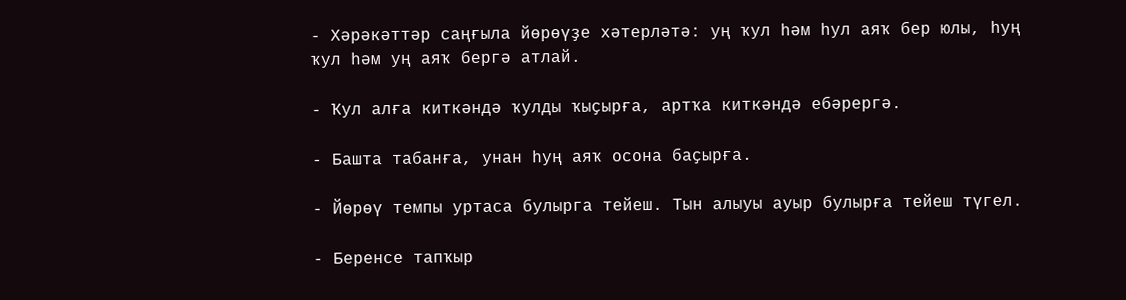- Хәрәкәттәр саңғыла йөрөүҙе хәтерләтә: уң ҡул һәм һул аяҡ бер юлы, һуң ҡул һәм уң аяҡ бергә атлай.

- Ҡул алға киткәндә ҡулды ҡыҫырға, артҡа киткәндә ебәрергә.

- Башта табанға, унан һуң аяҡ осона баҫырға.

- Йөрөү темпы уртаса булырга тейеш. Тын алыуы ауыр булырға тейеш түгел.

- Беренсе тапҡыр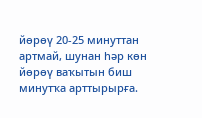йөрөү 20-25 минуттан артмай, шунан һәр көн  йөрөү ваҡытын биш минутҡа арттырырға.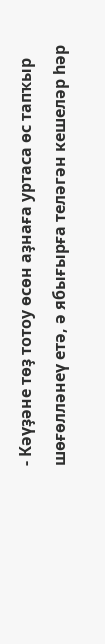- Кәүҙәне төҙ тотоу өсөн аҙнаға уртаса өс тапҡыр шөғөлләнеү етә, ә ябығырға теләгән кешеләр һәр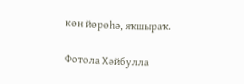көн йөрөһә, яҡшыраҡ.

Фотола Хәйбулла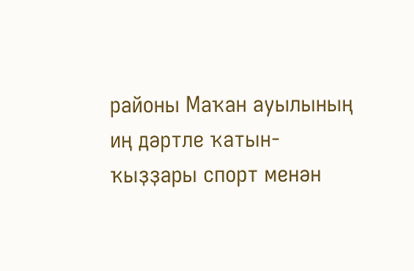районы Маҡан ауылының иң дәртле ҡатын-ҡыҙҙары спорт менән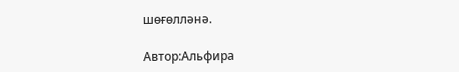шөғөлләнә.

Автор:Альфира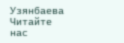Узянбаева
Читайте нас